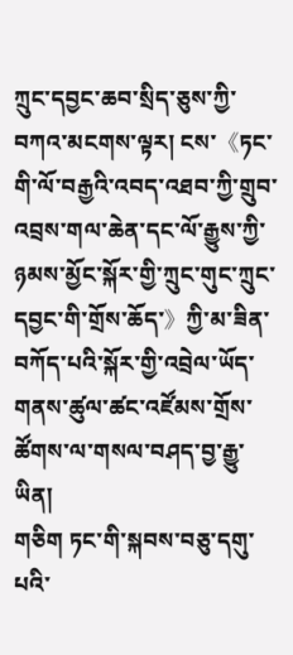ཀྲུང་དབྱང་ཆབ་སྲིད་ཅུས་ཀྱི་བཀའ་མངགས་ལྟར། ངས་《ཏང་གི་ལོ་བརྒྱའི་འབད་འཐབ་ཀྱི་གྲུབ་འབྲས་གལ་ཆེན་དང་ལོ་རྒྱུས་ཀྱི་ཉམས་མྱོང་སྐོར་གྱི་ཀྲུང་གུང་ཀྲུང་དབྱང་གི་གྲོས་ཆོད་》ཀྱི་མ་ཟིན་བཀོད་པའི་སྐོར་གྱི་འབྲེལ་ཡོད་གནས་ཚུལ་ཚང་འཛོམས་གྲོས་ཚོགས་ལ་གསལ་བཤད་བྱ་རྒྱུ་ཡིན།
གཅིག ཏང་གི་སྐབས་བཅུ་དགུ་པའི་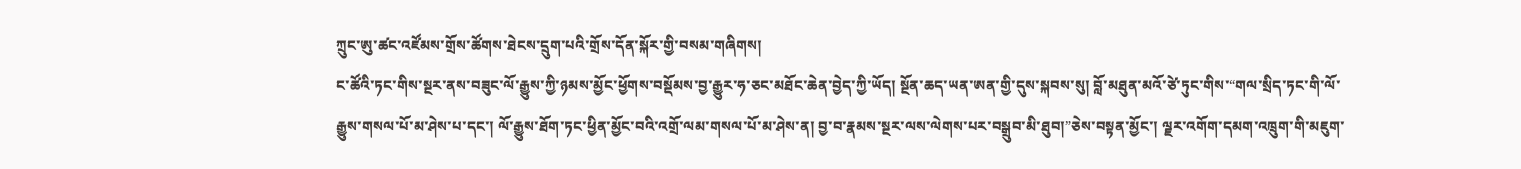ཀྲུང་ཨུ་ཚང་འཛོམས་གྲོས་ཚོགས་ཐེངས་དྲུག་པའི་གྲོས་དོན་སྐོར་གྱི་བསམ་གཞིགས།
ང་ཚོའི་ཏང་གིས་སྔར་ནས་བཟུང་ལོ་རྒྱུས་ཀྱི་ཉམས་མྱོང་ཕྱོགས་བསྡོམས་བྱ་རྒྱུར་ཧ་ཅང་མཐོང་ཆེན་བྱེད་ཀྱི་ཡོད། སྔོན་ཆད་ཡན་ཨན་གྱི་དུས་སྐབས་སུ། བློ་མཐུན་མའོ་ཙེ་ཏུང་གིས་“གལ་སྲིད་ཏང་གི་ལོ་རྒྱུས་གསལ་པོ་མ་ཤེས་པ་དང་། ལོ་རྒྱུས་ཐོག་ཏང་ཕྱིན་མྱོང་བའི་འགྲོ་ལམ་གསལ་པོ་མ་ཤེས་ན། བྱ་བ་རྣམས་སྔར་ལས་ལེགས་པར་བསྒྲུབ་མི་ཐུབ།”ཅེས་བསྟན་མྱོང་། ལྗར་འགོག་དམག་འཁྲུག་གི་མཇུག་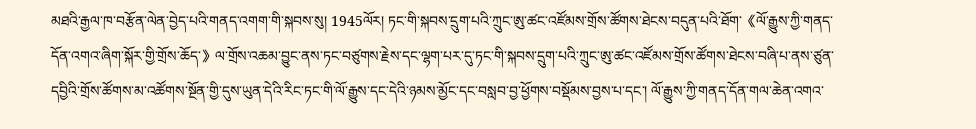མཐའི་རྒྱལ་ཁ་བརྩོན་ལེན་བྱེད་པའི་གནད་འགག་གི་སྐབས་སུ། 1945ལོར། ཏང་གི་སྐབས་དྲུག་པའི་ཀྲུང་ཨུ་ཚང་འཛོམས་གྲོས་ཚོགས་ཐེངས་བདུན་པའི་ཐོག་《ལོ་རྒྱུས་ཀྱི་གནད་དོན་འགའ་ཞིག་སྐོར་གྱི་གྲོས་ཆོད་》ལ་གྲོས་འཆམ་བྱུང་ནས་ཏང་བཙུགས་རྗེས་དང་ལྷག་པར་དུ་ཏང་གི་སྐབས་དྲུག་པའི་ཀྲུང་ཨུ་ཚང་འཛོམས་གྲོས་ཚོགས་ཐེངས་བཞི་པ་ནས་ཙུན་དབྱིའི་གྲོས་ཚོགས་མ་འཚོགས་སྔོན་གྱི་དུས་ཡུན་དེའི་རིང་ཏང་གི་ལོ་རྒྱུས་དང་དེའི་ཉམས་མྱོང་དང་བསླབ་བྱ་ཕྱོགས་བསྡོམས་བྱས་པ་དང་། ལོ་རྒྱུས་ཀྱི་གནད་དོན་གལ་ཆེན་འགའ་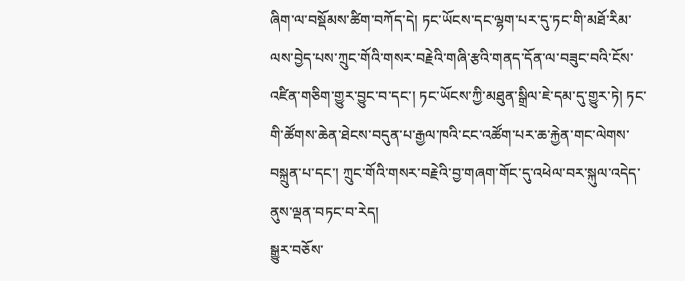ཞིག་ལ་བསྡོམས་ཚིག་བཀོད་དེ། ཏང་ཡོངས་དང་ལྷག་པར་དུ་ཏང་གི་མཐོ་རིམ་ལས་བྱེད་པས་ཀྲུང་གོའི་གསར་བརྗེའི་གཞི་རྩའི་གནད་དོན་ལ་བཟུང་བའི་ངོས་འཛིན་གཅིག་གྱུར་བྱུང་བ་དང་། ཏང་ཡོངས་ཀྱི་མཐུན་སྒྲིལ་ཇེ་དམ་དུ་གྱུར་ཏེ། ཏང་གི་ཚོགས་ཆེན་ཐེངས་བདུན་པ་རྒྱལ་ཁའི་ངང་འཚོག་པར་ཆ་རྐྱེན་གང་ལེགས་བསྐྲུན་པ་དང་། ཀྲུང་གོའི་གསར་བརྗེའི་བྱ་གཞག་གོང་དུ་འཕེལ་བར་སྐུལ་འདེད་ནུས་ལྡན་བཏང་བ་རེད།
སྒྱུར་བཅོས་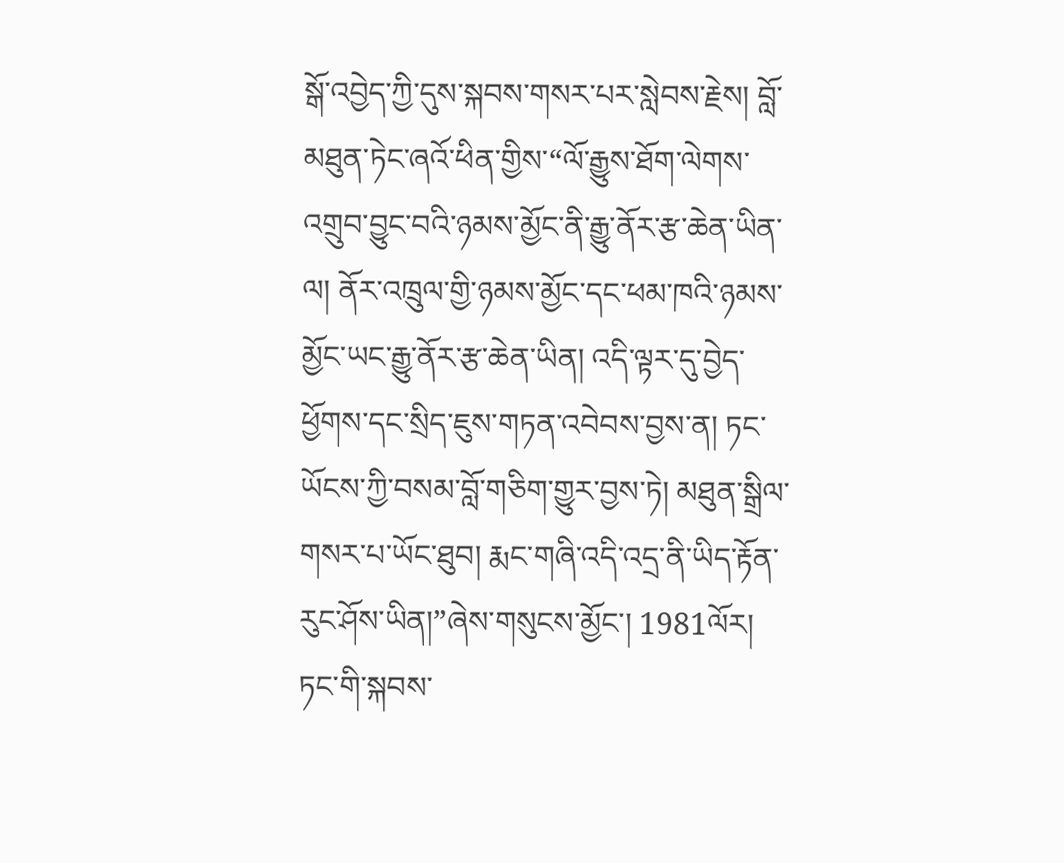སྒོ་འབྱེད་ཀྱི་དུས་སྐབས་གསར་པར་སླེབས་རྗེས། བློ་མཐུན་ཏེང་ཞའོ་ཕིན་གྱིས་“ལོ་རྒྱུས་ཐོག་ལེགས་འགྲུབ་བྱུང་བའི་ཉམས་མྱོང་ནི་རྒྱུ་ནོར་རྩ་ཆེན་ཡིན་ལ། ནོར་འཁྲུལ་གྱི་ཉམས་མྱོང་དང་ཕམ་ཁའི་ཉམས་མྱོང་ཡང་རྒྱུ་ནོར་རྩ་ཆེན་ཡིན། འདི་ལྟར་དུ་བྱེད་ཕྱོགས་དང་སྲིད་ཇུས་གཏན་འབེབས་བྱས་ན། ཏང་ཡོངས་ཀྱི་བསམ་བློ་གཅིག་གྱུར་བྱས་ཏེ། མཐུན་སྒྲིལ་གསར་པ་ཡོང་ཐུབ། རྨང་གཞི་འདི་འདྲ་ནི་ཡིད་རྟོན་རུང་ཤོས་ཡིན།”ཞེས་གསུངས་མྱོང་། 1981ལོར། ཏང་གི་སྐབས་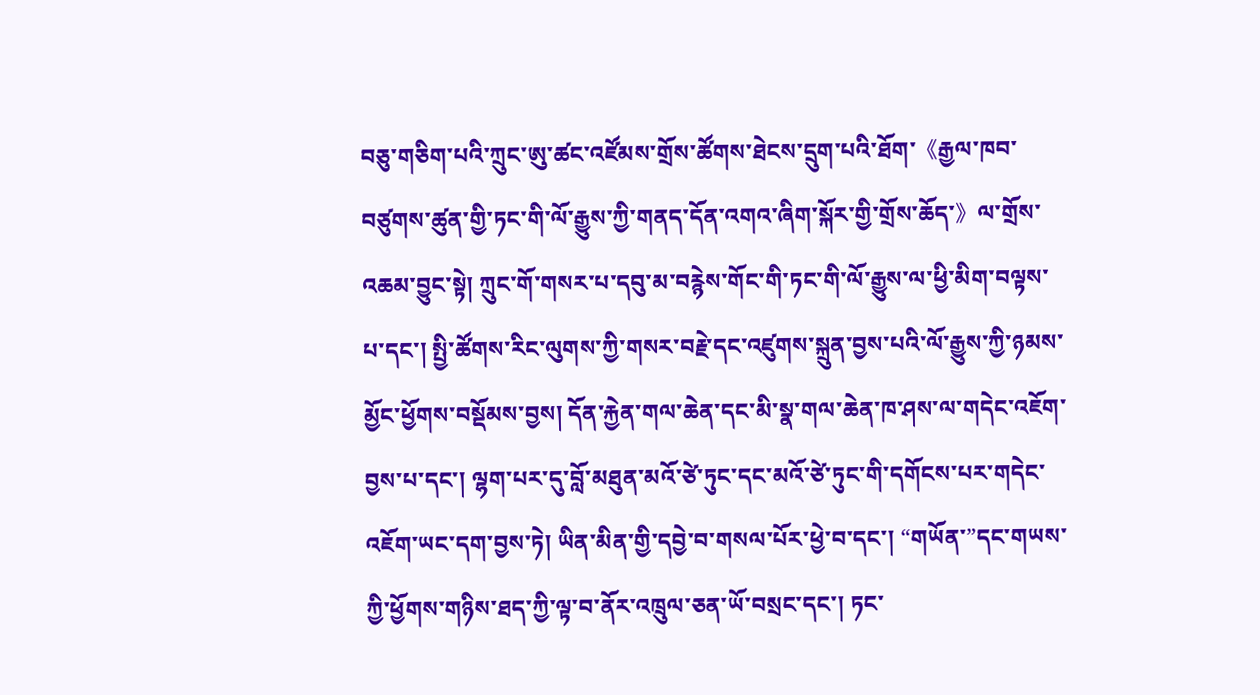བཅུ་གཅིག་པའི་ཀྲུང་ཨུ་ཚང་འཛོམས་གྲོས་ཚོགས་ཐེངས་དྲུག་པའི་ཐོག་《རྒྱལ་ཁབ་བཙུགས་ཚུན་གྱི་ཏང་གི་ལོ་རྒྱུས་ཀྱི་གནད་དོན་འགའ་ཞིག་སྐོར་གྱི་གྲོས་ཆོད་》ལ་གྲོས་འཆམ་བྱུང་སྟེ། ཀྲུང་གོ་གསར་པ་དབུ་མ་བརྙེས་གོང་གི་ཏང་གི་ལོ་རྒྱུས་ལ་ཕྱི་མིག་བལྟས་པ་དང་། སྤྱི་ཚོགས་རིང་ལུགས་ཀྱི་གསར་བརྗེ་དང་འཛུགས་སྐྲུན་བྱས་པའི་ལོ་རྒྱུས་ཀྱི་ཉམས་མྱོང་ཕྱོགས་བསྡོམས་བྱས། དོན་རྐྱེན་གལ་ཆེན་དང་མི་སྣ་གལ་ཆེན་ཁ་ཤས་ལ་གདེང་འཇོག་བྱས་པ་དང་། ལྷག་པར་དུ་བློ་མཐུན་མའོ་ཙེ་ཏུང་དང་མའོ་ཙེ་ཏུང་གི་དགོངས་པར་གདེང་འཇོག་ཡང་དག་བྱས་ཏེ། ཡིན་མིན་གྱི་དབྱེ་བ་གསལ་པོར་ཕྱེ་བ་དང་། “གཡོན་”དང་གཡས་ཀྱི་ཕྱོགས་གཉིས་ཐད་ཀྱི་ལྟ་བ་ནོར་འཁྲུལ་ཅན་ཡོ་བསྲང་དང་། ཏང་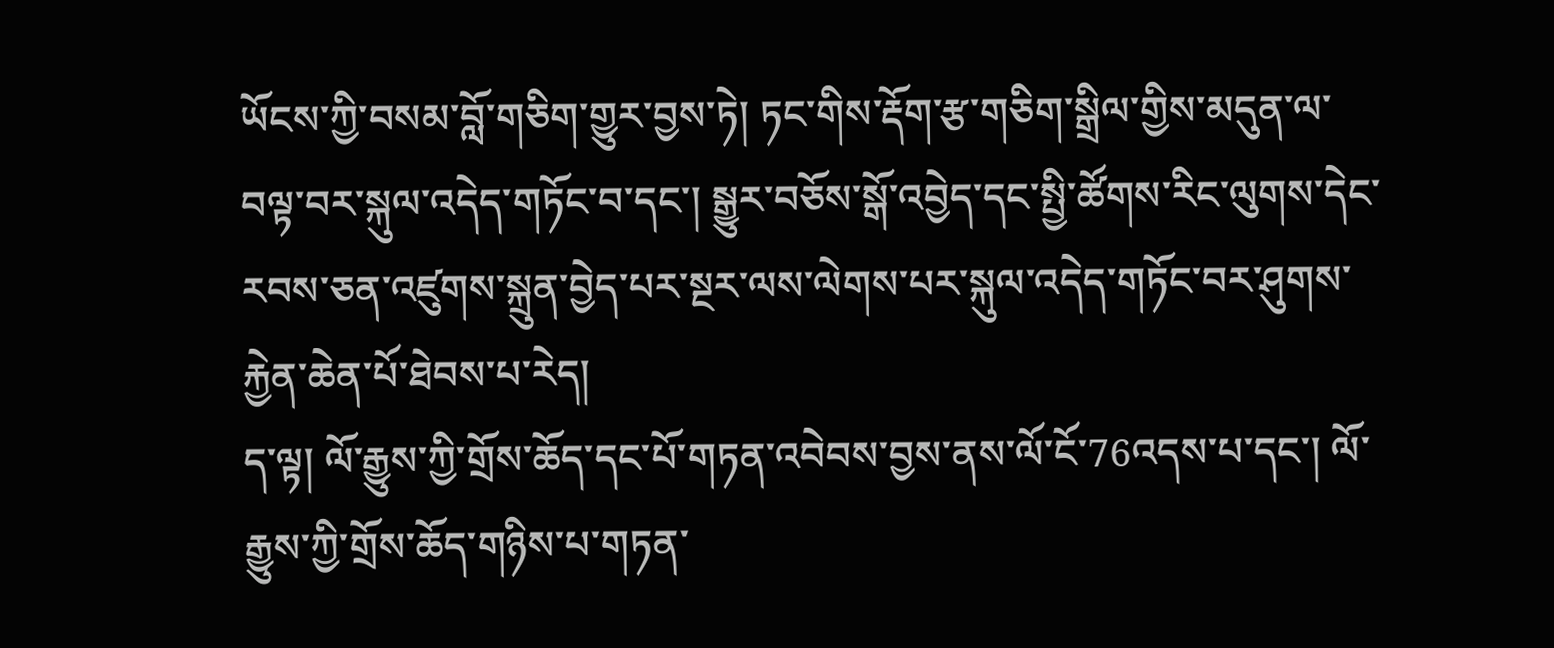ཡོངས་ཀྱི་བསམ་བློ་གཅིག་གྱུར་བྱས་ཏེ། ཏང་གིས་རྡོག་རྩ་གཅིག་སྒྲིལ་གྱིས་མདུན་ལ་བལྟ་བར་སྐུལ་འདེད་གཏོང་བ་དང་། སྒྱུར་བཅོས་སྒོ་འབྱེད་དང་སྤྱི་ཚོགས་རིང་ལུགས་དེང་རབས་ཅན་འཛུགས་སྐྲུན་བྱེད་པར་སྔར་ལས་ལེགས་པར་སྐུལ་འདེད་གཏོང་བར་ཤུགས་རྐྱེན་ཆེན་པོ་ཐེབས་པ་རེད།
ད་ལྟ། ལོ་རྒྱུས་ཀྱི་གྲོས་ཆོད་དང་པོ་གཏན་འབེབས་བྱས་ནས་ལོ་ངོ་76འདས་པ་དང་། ལོ་རྒྱུས་ཀྱི་གྲོས་ཆོད་གཉིས་པ་གཏན་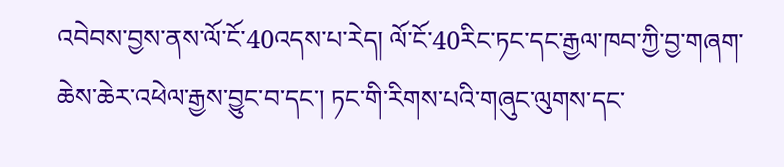འབེབས་བྱས་ནས་ལོ་ངོ་40འདས་པ་རེད། ལོ་ངོ་40རིང་ཏང་དང་རྒྱལ་ཁབ་ཀྱི་བྱ་གཞག་ཆེས་ཆེར་འཕེལ་རྒྱས་བྱུང་བ་དང་། ཏང་གི་རིགས་པའི་གཞུང་ལུགས་དང་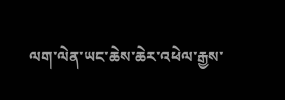ལག་ལེན་ཡང་ཆེས་ཆེར་འཕེལ་རྒྱས་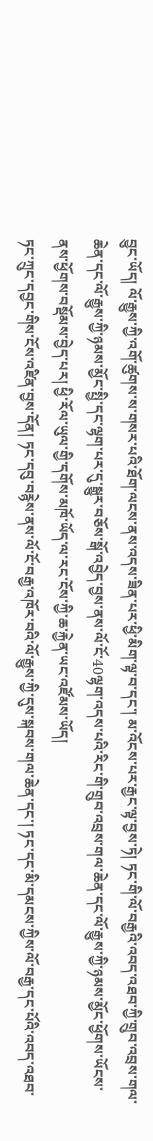བྱུང་ཡོད། ལོ་རྒྱུས་ཀྱི་འགོ་ཚུགས་ས་གསར་པའི་ཐོག་ལངས་ནས་འདས་ཟིན་པར་ཕྱི་མིག་ལྟ་བ་དང་། མ་འོངས་པར་རྒྱང་ལྟ་བྱས་ཏེ། ཏང་གི་ལོ་བརྒྱའི་འབད་འཐབ་ཀྱི་གྲུབ་འབྲས་གལ་ཆེན་དང་ལོ་རྒྱུས་ཀྱི་ཉམས་མྱོང་སྤྱི་དང་ལྷག་པར་དུ་སྒྱུར་བཅོས་སྒོ་འབྱེད་བྱས་ནས་ལོ་ངོ་40ལྷག་འདས་པའི་རིང་གི་གྲུབ་འབྲས་གལ་ཆེན་དང་ལོ་རྒྱུས་ཀྱི་ཉམས་མྱོང་ཕྱོགས་ཡོངས་ནས་ཕྱོགས་བསྡོམས་བྱེད་པར། ཕྱི་རོལ་ཡུལ་གྱི་དགོས་མཁོ་ཡོད་ལ་རང་ངོས་ཀྱི་ཆ་རྐྱེན་ཡང་འཛོམས་ཡོད།
ཏང་ཀྲུང་དབྱང་གིས་ངོས་འཛིན་བྱས་དོན། ཏང་དབུ་བརྙེས་ནས་ལོ་ངོ་བརྒྱ་འཁོར་བའི་ལོ་རྒྱུས་ཀྱི་དུས་སྐབས་གལ་ཆེན་དང་། ཏང་དང་མི་དམངས་ཀྱིས་ལོ་བརྒྱ་དང་པོའི་འབད་འཐབ་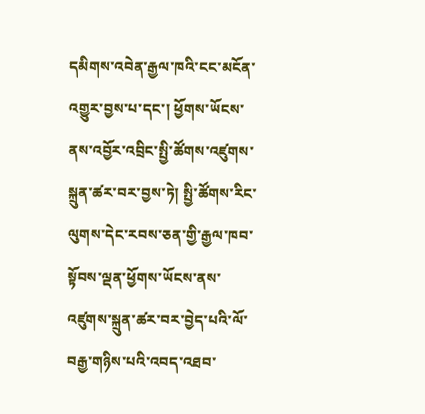དམིགས་འབེན་རྒྱལ་ཁའི་ངང་མངོན་འགྱུར་བྱས་པ་དང་། ཕྱོགས་ཡོངས་ནས་འབྱོར་འབྲིང་སྤྱི་ཚོགས་འཛུགས་སྐྲུན་ཚར་བར་བྱས་ཏེ། སྤྱི་ཚོགས་རིང་ལུགས་དེང་རབས་ཅན་གྱི་རྒྱལ་ཁབ་སྟོབས་ལྡན་ཕྱོགས་ཡོངས་ནས་འཛུགས་སྐྲུན་ཚར་བར་བྱེད་པའི་ལོ་བརྒྱ་གཉིས་པའི་འབད་འཐབ་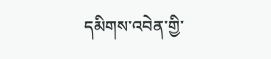དམིགས་འབེན་གྱི་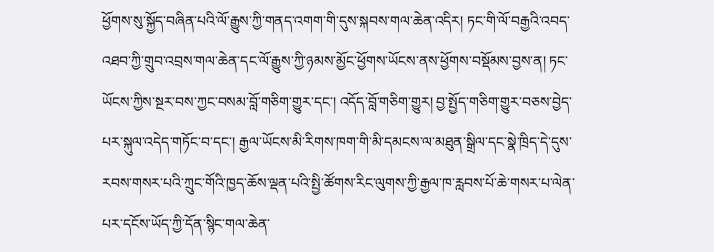ཕྱོགས་སུ་སྐྱོད་བཞིན་པའི་ལོ་རྒྱུས་ཀྱི་གནད་འགག་གི་དུས་སྐབས་གལ་ཆེན་འདིར། ཏང་གི་ལོ་བརྒྱའི་འབད་འཐབ་ཀྱི་གྲུབ་འབྲས་གལ་ཆེན་དང་ལོ་རྒྱུས་ཀྱི་ཉམས་མྱོང་ཕྱོགས་ཡོངས་ནས་ཕྱོགས་བསྡོམས་བྱས་ན། ཏང་ཡོངས་ཀྱིས་སྔར་བས་ཀྱང་བསམ་བློ་གཅིག་གྱུར་དང་། འདོད་བློ་གཅིག་གྱུར། བྱ་སྤྱོད་གཅིག་གྱུར་བཅས་བྱེད་པར་སྐུལ་འདེད་གཏོང་བ་དང་། རྒྱལ་ཡོངས་མི་རིགས་ཁག་གི་མི་དམངས་ལ་མཐུན་སྒྲིལ་དང་སྣེ་ཁྲིད་དེ་དུས་རབས་གསར་པའི་ཀྲུང་གོའི་ཁྱད་ཆོས་ལྡན་པའི་སྤྱི་ཚོགས་རིང་ལུགས་ཀྱི་རྒྱལ་ཁ་རླབས་པོ་ཆེ་གསར་པ་ལེན་པར་དངོས་ཡོད་ཀྱི་དོན་སྙིང་གལ་ཆེན་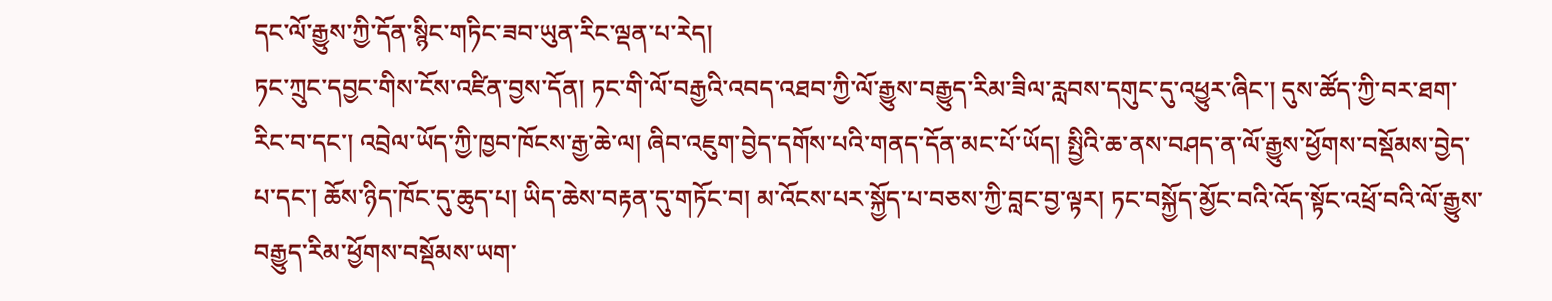དང་ལོ་རྒྱུས་ཀྱི་དོན་སྙིང་གཏིང་ཟབ་ཡུན་རིང་ལྡན་པ་རེད།
ཏང་ཀྲུང་དབྱང་གིས་ངོས་འཛིན་བྱས་དོན། ཏང་གི་ལོ་བརྒྱའི་འབད་འཐབ་ཀྱི་ལོ་རྒྱུས་བརྒྱུད་རིམ་ཟིལ་རླབས་དགུང་དུ་འཕྱུར་ཞིང་། དུས་ཚོད་ཀྱི་བར་ཐག་རིང་བ་དང་། འབྲེལ་ཡོད་ཀྱི་ཁྱབ་ཁོངས་རྒྱ་ཆེ་ལ། ཞིབ་འཇུག་བྱེད་དགོས་པའི་གནད་དོན་མང་པོ་ཡོད། སྤྱིའི་ཆ་ནས་བཤད་ན་ལོ་རྒྱུས་ཕྱོགས་བསྡོམས་བྱེད་པ་དང་། ཆོས་ཉིད་ཁོང་དུ་ཆུད་པ། ཡིད་ཆེས་བརྟན་དུ་གཏོང་བ། མ་འོངས་པར་སྐྱོད་པ་བཅས་ཀྱི་བླང་བྱ་ལྟར། ཏང་བསྐྱོད་མྱོང་བའི་འོད་སྟོང་འཕྲོ་བའི་ལོ་རྒྱུས་བརྒྱུད་རིམ་ཕྱོགས་བསྡོམས་ཡག་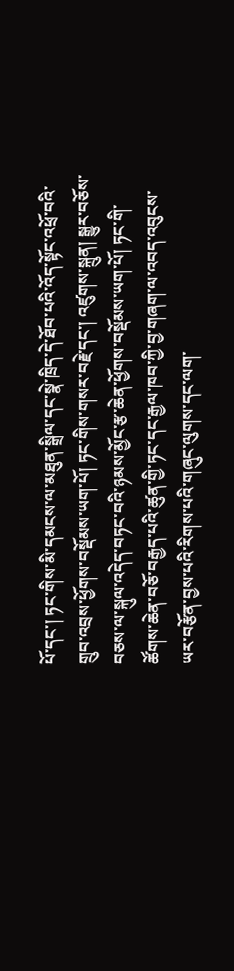པོ་དང་། ཏང་གིས་མི་དམངས་ལ་མཐུན་སྒྲིལ་དང་སྣེ་ཁྲིད་དེ་ཐོབ་པའི་འོད་སྟོང་འཕྲོ་བའི་གྲུབ་འབྲས་ཕྱོགས་བསྡོམས་ཡག་པོ། ཏང་གིས་གསར་བརྗེ་དང་། འཛུགས་སྐྲུན། སྒྱུར་བཅོས་བཅས་ལ་སྐུལ་འདེད་བཏང་བའི་ཉམས་མྱོང་རྩ་ཆེན་ཕྱོགས་བསྡོམས་ཡག་པོ། ཏང་གི་ཚོགས་ཆེན་བཅོ་བརྒྱད་པའི་ཚུན་གྱི་ཏང་དང་རྒྱལ་ཁབ་ཀྱི་བྱ་གཞག་ལ་འབད་འབུངས་ཡར་བརྩོན་བྱས་པའི་རིགས་པའི་གཞུང་ལུགས་དང་ལག་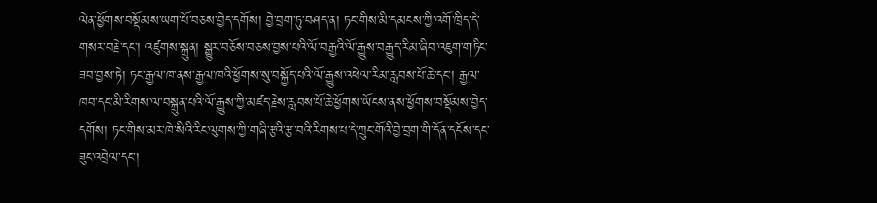ལེན་ཕྱོགས་བསྡོམས་ཡག་པོ་བཅས་བྱེད་དགོས། བྱེ་བྲག་ཏུ་བཤད་ན། ཏང་གིས་མི་དམངས་ཀྱི་འགོ་ཁྲིད་དེ་གསར་བརྗེ་དང་། འཛུགས་སྐྲུན། སྒྱུར་བཅོས་བཅས་བྱས་པའི་ལོ་བརྒྱའི་ལོ་རྒྱུས་བརྒྱུད་རིམ་ཞིབ་འཇུག་གཏིང་ཟབ་བྱས་ཏེ། ཏང་རྒྱལ་ཁ་ནས་རྒྱལ་ཁའི་ཕྱོགས་སུ་བསྐྱོད་པའི་ལོ་རྒྱུས་འཕེལ་རིམ་རླབས་པོ་ཆེ་དང་། རྒྱལ་ཁབ་དང་མི་རིགས་ལ་བསྐྲུན་པའི་ལོ་རྒྱུས་ཀྱི་མཛད་རྗེས་རླབས་པོ་ཆེ་ཕྱོགས་ཡོངས་ནས་ཕྱོགས་བསྡོམས་བྱེད་དགོས། ཏང་གིས་མར་ཁེ་སིའི་རིང་ལུགས་ཀྱི་གཞི་རྩའི་རྩ་བའི་རིགས་པ་དེ་ཀྲུང་གོའི་བྱེ་བྲག་གི་དོན་དངོས་དང་ཟུང་འབྲེལ་དང་།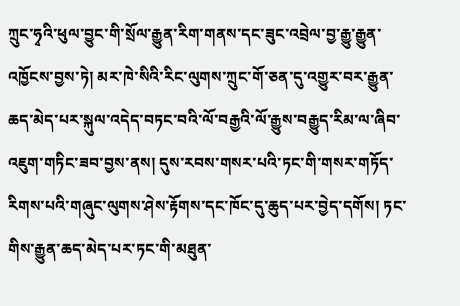ཀྲུང་ཧྭའི་ཕུལ་བྱུང་གི་སྲོལ་རྒྱུན་རིག་གནས་དང་ཟུང་འབྲེལ་བྱ་རྒྱུ་རྒྱུན་འཁྱོངས་བྱས་ཏེ། མར་ཁེ་སིའི་རིང་ལུགས་ཀྲུང་གོ་ཅན་དུ་འགྱུར་བར་རྒྱུན་ཆད་མེད་པར་སྐུལ་འདེད་བཏང་བའི་ལོ་བརྒྱའི་ལོ་རྒྱུས་བརྒྱུད་རིམ་ལ་ཞིབ་འཇུག་གཏིང་ཟབ་བྱས་ནས། དུས་རབས་གསར་པའི་ཏང་གི་གསར་གཏོད་རིགས་པའི་གཞུང་ལུགས་ཤེས་རྟོགས་དང་ཁོང་དུ་ཆུད་པར་བྱེད་དགོས། ཏང་གིས་རྒྱུན་ཆད་མེད་པར་ཏང་གི་མཐུན་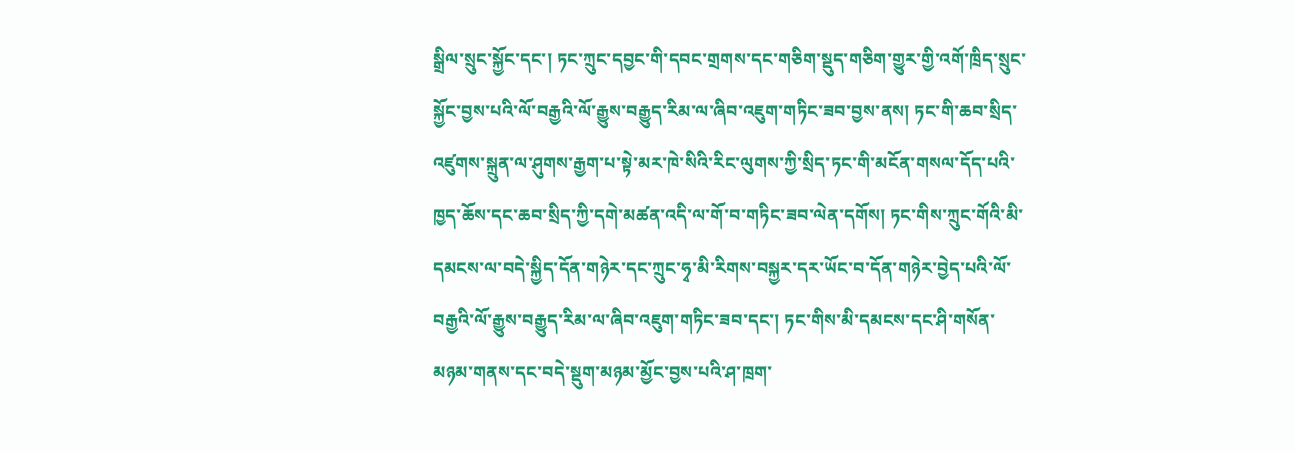སྒྲིལ་སྲུང་སྐྱོང་དང་། ཏང་ཀྲུང་དབྱང་གི་དབང་གྲགས་དང་གཅིག་སྡུད་གཅིག་གྱུར་གྱི་འགོ་ཁྲིད་སྲུང་སྐྱོང་བྱས་པའི་ལོ་བརྒྱའི་ལོ་རྒྱུས་བརྒྱུད་རིམ་ལ་ཞིབ་འཇུག་གཏིང་ཟབ་བྱས་ནས། ཏང་གི་ཆབ་སྲིད་འཛུགས་སྐྲུན་ལ་ཤུགས་རྒྱག་པ་སྟེ་མར་ཁེ་སིའི་རིང་ལུགས་ཀྱི་སྲིད་ཏང་གི་མངོན་གསལ་དོད་པའི་ཁྱད་ཆོས་དང་ཆབ་སྲིད་ཀྱི་དགེ་མཚན་འདི་ལ་གོ་བ་གཏིང་ཟབ་ལེན་དགོས། ཏང་གིས་ཀྲུང་གོའི་མི་དམངས་ལ་བདེ་སྐྱིད་དོན་གཉེར་དང་ཀྲུང་ཧྭ་མི་རིགས་བསྐྱར་དར་ཡོང་བ་དོན་གཉེར་བྱེད་པའི་ལོ་བརྒྱའི་ལོ་རྒྱུས་བརྒྱུད་རིམ་ལ་ཞིབ་འཇུག་གཏིང་ཟབ་དང་། ཏང་གིས་མི་དམངས་དང་ཤི་གསོན་མཉམ་གནས་དང་བདེ་སྡུག་མཉམ་མྱོང་བྱས་པའི་ཤ་ཁྲག་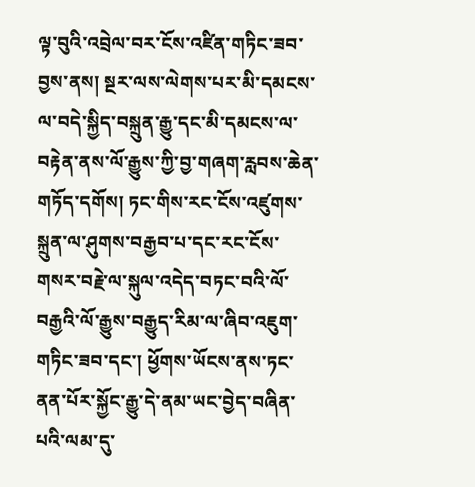ལྟ་བུའི་འབྲེལ་བར་ངོས་འཛིན་གཏིང་ཟབ་བྱས་ནས། སྔར་ལས་ལེགས་པར་མི་དམངས་ལ་བདེ་སྐྱིད་བསྐྲུན་རྒྱུ་དང་མི་དམངས་ལ་བརྟེན་ནས་ལོ་རྒྱུས་ཀྱི་བྱ་གཞག་རླབས་ཆེན་གཏོད་དགོས། ཏང་གིས་རང་ངོས་འཛུགས་སྐྲུན་ལ་ཤུགས་བརྒྱབ་པ་དང་རང་ངོས་གསར་བརྗེ་ལ་སྐུལ་འདེད་བཏང་བའི་ལོ་བརྒྱའི་ལོ་རྒྱུས་བརྒྱུད་རིམ་ལ་ཞིབ་འཇུག་གཏིང་ཟབ་དང་། ཕྱོགས་ཡོངས་ནས་ཏང་ནན་པོར་སྐྱོང་རྒྱུ་དེ་ནམ་ཡང་བྱེད་བཞིན་པའི་ལམ་དུ་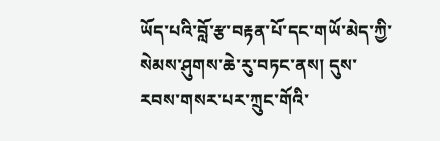ཡོད་པའི་བློ་རྩ་བརྟན་པོ་དང་གཡོ་མེད་ཀྱི་སེམས་ཤུགས་ཆེ་རུ་བཏང་ནས། དུས་རབས་གསར་པར་ཀྲུང་གོའི་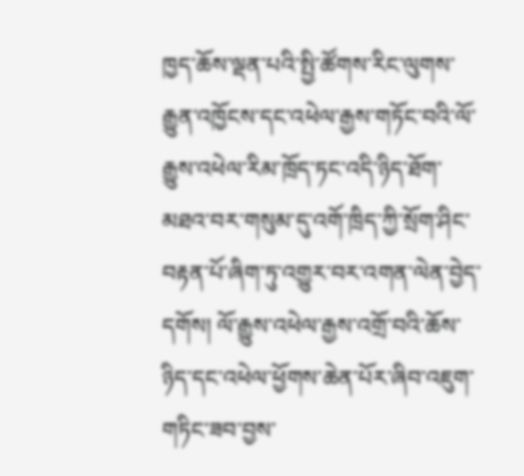ཁྱད་ཆོས་ལྡན་པའི་སྤྱི་ཚོགས་རིང་ལུགས་རྒྱུན་འཁྱོངས་དང་འཕེལ་རྒྱས་གཏོང་བའི་ལོ་རྒྱུས་འཕེལ་རིམ་ཁྲོད་ཏང་འདི་ཉིད་ཐོག་མཐའ་བར་གསུམ་དུ་འགོ་ཁྲིད་ཀྱི་སྲོག་ཤིང་བརྟན་པོ་ཞིག་ཏུ་འགྱུར་བར་འགན་ལེན་བྱེད་དགོས། ལོ་རྒྱུས་འཕེལ་རྒྱས་འགྲོ་བའི་ཆོས་ཉིད་དང་འཕེལ་ཕྱོགས་ཆེན་པོར་ཞིབ་འཇུག་གཏིང་ཟབ་བྱས་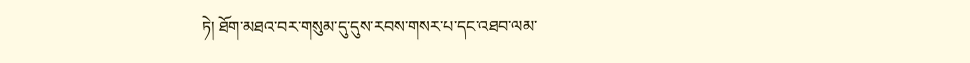ཏེ། ཐོག་མཐའ་བར་གསུམ་དུ་དུས་རབས་གསར་པ་དང་འཐབ་ལམ་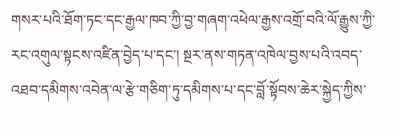གསར་པའི་ཐོག་ཏང་དང་རྒྱལ་ཁབ་ཀྱི་བྱ་གཞག་འཕེལ་རྒྱས་འགྲོ་བའི་ལོ་རྒྱུས་ཀྱི་རང་འགུལ་སྟངས་འཛིན་བྱེད་པ་དང་། སྔར་ནས་གཏན་འཁེལ་བྱས་པའི་འབད་འཐབ་དམིགས་འབེན་ལ་རྩེ་གཅིག་ཏུ་དམིགས་པ་དང་བློ་སྟོབས་ཆེར་སྐྱེད་ཀྱིས་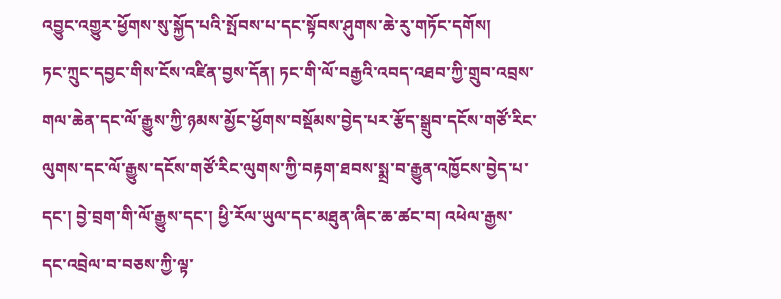འབྱུང་འགྱུར་ཕྱོགས་སུ་སྐྱོད་པའི་སྤོབས་པ་དང་སྟོབས་ཤུགས་ཆེ་རུ་གཏོང་དགོས།
ཏང་ཀྲུང་དབྱང་གིས་ངོས་འཛིན་བྱས་དོན། ཏང་གི་ལོ་བརྒྱའི་འབད་འཐབ་ཀྱི་གྲུབ་འབྲས་གལ་ཆེན་དང་ལོ་རྒྱུས་ཀྱི་ཉམས་མྱོང་ཕྱོགས་བསྡོམས་བྱེད་པར་རྩོད་སྒྲུབ་དངོས་གཙོ་རིང་ལུགས་དང་ལོ་རྒྱུས་དངོས་གཙོ་རིང་ལུགས་ཀྱི་བརྟག་ཐབས་སྨྲ་བ་རྒྱུན་འཁྱོངས་བྱེད་པ་དང་། བྱེ་བྲག་གི་ལོ་རྒྱུས་དང་། ཕྱི་རོལ་ཡུལ་དང་མཐུན་ཞིང་ཆ་ཚང་བ། འཕེལ་རྒྱས་དང་འབྲེལ་བ་བཅས་ཀྱི་ལྟ་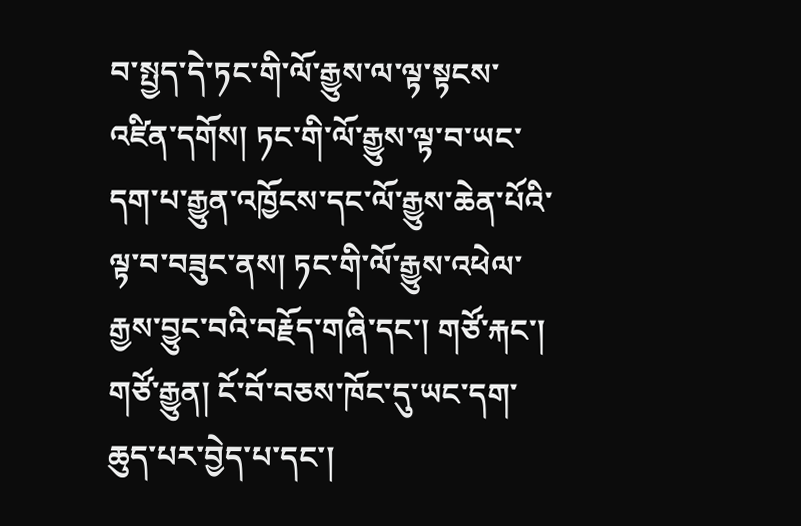བ་སྤྱད་དེ་ཏང་གི་ལོ་རྒྱུས་ལ་ལྟ་སྟངས་འཛིན་དགོས། ཏང་གི་ལོ་རྒྱུས་ལྟ་བ་ཡང་དག་པ་རྒྱུན་འཁྱོངས་དང་ལོ་རྒྱུས་ཆེན་པོའི་ལྟ་བ་བཟུང་ནས། ཏང་གི་ལོ་རྒྱུས་འཕེལ་རྒྱས་བྱུང་བའི་བརྗོད་གཞི་དང་། གཙོ་རྐང་། གཙོ་རྒྱུན། ངོ་བོ་བཅས་ཁོང་དུ་ཡང་དག་ཆུད་པར་བྱེད་པ་དང་།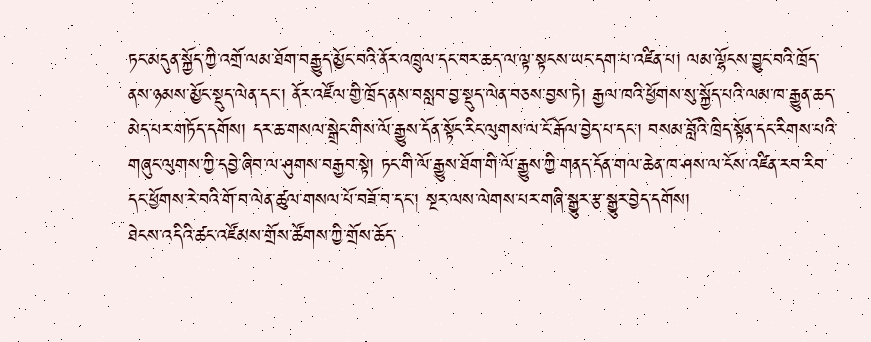ཏང་མདུན་སྐྱོད་ཀྱི་འགྲོ་ལམ་ཐོག་བརྒྱུད་མྱོང་བའི་ནོར་འཁྲུལ་དང་བར་ཆད་ལ་ལྟ་སྟངས་ཡང་དག་པ་འཛིན་པ། ལམ་ལྷོངས་བྱུང་བའི་ཁྲོད་ནས་ཉམས་མྱོང་སྡུད་ལེན་དང་། ནོར་འཛོལ་གྱི་ཁྲོད་ནས་བསླབ་བྱ་སྡུད་ལེན་བཅས་བྱས་ཏེ། རྒྱལ་ཁའི་ཕྱོགས་སུ་སྐྱོད་པའི་ལམ་ཁ་རྒྱུན་ཆད་མེད་པར་གཏོད་དགོས། དར་ཆ་གསལ་སྒྲེང་གིས་ལོ་རྒྱུས་དོན་སྟོང་རིང་ལུགས་ལ་ངོ་རྒོལ་བྱེད་པ་དང་། བསམ་བློའི་ཁྲིད་སྟོན་དང་རིགས་པའི་གཞུང་ལུགས་ཀྱི་དབྱེ་ཞིབ་ལ་ཤུགས་བརྒྱབ་སྟེ། ཏང་གི་ལོ་རྒྱུས་ཐོག་གི་ལོ་རྒྱུས་ཀྱི་གནད་དོན་གལ་ཆེན་ཁ་ཤས་ལ་ངོས་འཛིན་རབ་རིབ་དང་ཕྱོགས་རེ་བའི་གོ་བ་ལེན་ཚུལ་གསལ་པོ་བཟོ་བ་དང་། སྔར་ལས་ལེགས་པར་གཞི་སྒྱུར་རྩ་སྒྱུར་བྱེད་དགོས།
ཐེངས་འདིའི་ཚང་འཛོམས་གྲོས་ཚོགས་ཀྱི་གྲོས་ཆོད་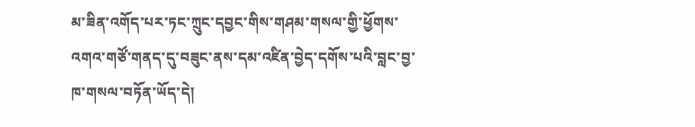མ་ཟིན་འགོད་པར་ཏང་ཀྲུང་དབྱང་གིས་གཤམ་གསལ་གྱི་ཕྱོགས་འགའ་གཙོ་གནད་དུ་བཟུང་ནས་དམ་འཛིན་བྱེད་དགོས་པའི་བླང་བྱ་ཁ་གསལ་བཏོན་ཡོད་དེ།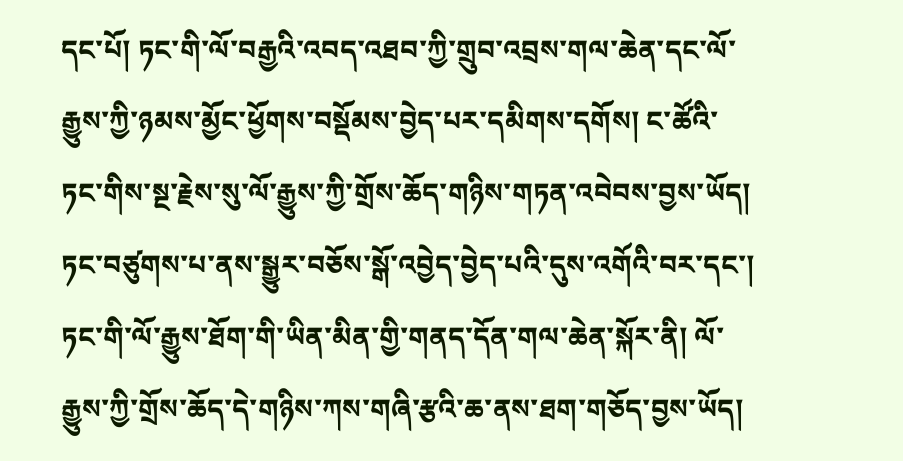དང་པོ། ཏང་གི་ལོ་བརྒྱའི་འབད་འཐབ་ཀྱི་གྲུབ་འབྲས་གལ་ཆེན་དང་ལོ་རྒྱུས་ཀྱི་ཉམས་མྱོང་ཕྱོགས་བསྡོམས་བྱེད་པར་དམིགས་དགོས། ང་ཚོའི་ཏང་གིས་སྔ་རྗེས་སུ་ལོ་རྒྱུས་ཀྱི་གྲོས་ཆོད་གཉིས་གཏན་འབེབས་བྱས་ཡོད། ཏང་བཙུགས་པ་ནས་སྒྱུར་བཅོས་སྒོ་འབྱེད་བྱེད་པའི་དུས་འགོའི་བར་དང་། ཏང་གི་ལོ་རྒྱུས་ཐོག་གི་ཡིན་མིན་གྱི་གནད་དོན་གལ་ཆེན་སྐོར་ནི། ལོ་རྒྱུས་ཀྱི་གྲོས་ཆོད་དེ་གཉིས་ཀས་གཞི་རྩའི་ཆ་ནས་ཐག་གཅོད་བྱས་ཡོད།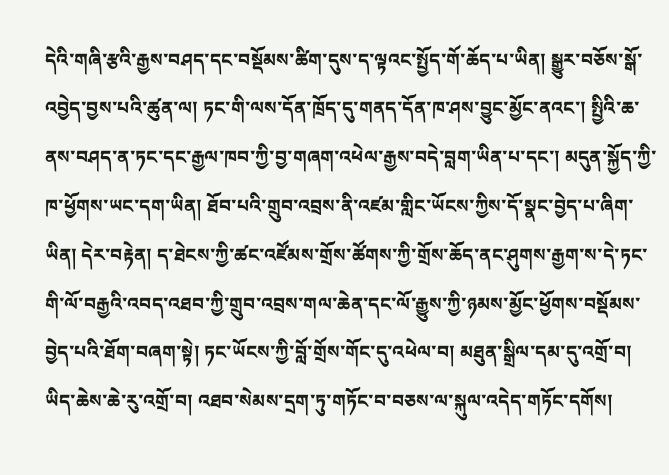དེའི་གཞི་རྩའི་རྒྱས་བཤད་དང་བསྡོམས་ཚིག་དུས་ད་ལྟའང་སྤྱོད་གོ་ཆོད་པ་ཡིན། སྒྱུར་བཅོས་སྒོ་འབྱེད་བྱས་པའི་ཚུན་ལ། ཏང་གི་ལས་དོན་ཁྲོད་དུ་གནད་དོན་ཁ་ཤས་བྱུང་མྱོང་ནའང་། སྤྱིའི་ཆ་ནས་བཤད་ན་ཏང་དང་རྒྱལ་ཁབ་ཀྱི་བྱ་གཞག་འཕེལ་རྒྱས་བདེ་བླག་ཡིན་པ་དང་། མདུན་སྐྱོད་ཀྱི་ཁ་ཕྱོགས་ཡང་དག་ཡིན། ཐོབ་པའི་གྲུབ་འབྲས་ནི་འཛམ་གླིང་ཡོངས་ཀྱིས་དོ་སྣང་བྱེད་པ་ཞིག་ཡིན། དེར་བརྟེན། ད་ཐེངས་ཀྱི་ཚང་འཛོམས་གྲོས་ཚོགས་ཀྱི་གྲོས་ཆོད་ནང་ཤུགས་རྒྱག་ས་དེ་ཏང་གི་ལོ་བརྒྱའི་འབད་འཐབ་ཀྱི་གྲུབ་འབྲས་གལ་ཆེན་དང་ལོ་རྒྱུས་ཀྱི་ཉམས་མྱོང་ཕྱོགས་བསྡོམས་བྱེད་པའི་ཐོག་བཞག་སྟེ། ཏང་ཡོངས་ཀྱི་བློ་གྲོས་གོང་དུ་འཕེལ་བ། མཐུན་སྒྲིལ་དམ་དུ་འགྲོ་བ། ཡིད་ཆེས་ཆེ་རུ་འགྲོ་བ། འཐབ་སེམས་དྲག་ཏུ་གཏོང་བ་བཅས་ལ་སྐུལ་འདེད་གཏོང་དགོས།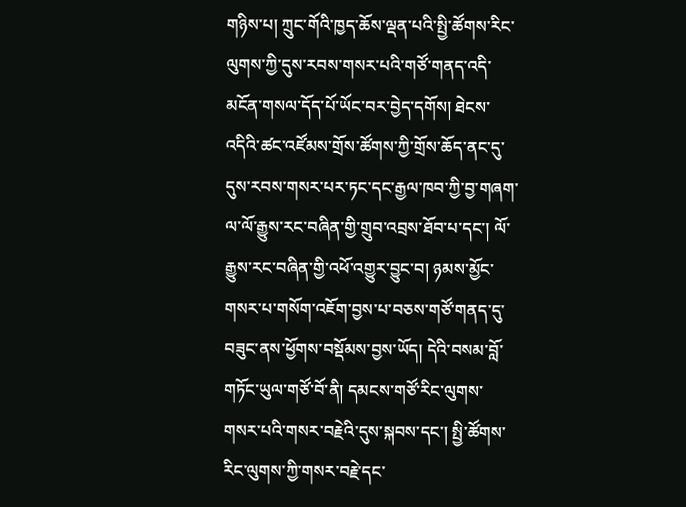གཉིས་པ། ཀྲུང་གོའི་ཁྱད་ཆོས་ལྡན་པའི་སྤྱི་ཚོགས་རིང་ལུགས་ཀྱི་དུས་རབས་གསར་པའི་གཙོ་གནད་འདི་མངོན་གསལ་དོད་པོ་ཡོང་བར་བྱེད་དགོས། ཐེངས་འདིའི་ཚང་འཛོམས་གྲོས་ཚོགས་ཀྱི་གྲོས་ཆོད་ནང་དུ་དུས་རབས་གསར་པར་ཏང་དང་རྒྱལ་ཁབ་ཀྱི་བྱ་གཞག་ལ་ལོ་རྒྱུས་རང་བཞིན་གྱི་གྲུབ་འབྲས་ཐོབ་པ་དང་། ལོ་རྒྱུས་རང་བཞིན་གྱི་འཕོ་འགྱུར་བྱུང་བ། ཉམས་མྱོང་གསར་པ་གསོག་འཇོག་བྱས་པ་བཅས་གཙོ་གནད་དུ་བཟུང་ནས་ཕྱོགས་བསྡོམས་བྱས་ཡོད། དེའི་བསམ་བློ་གཏོང་ཡུལ་གཙོ་བོ་ནི། དམངས་གཙོ་རིང་ལུགས་གསར་པའི་གསར་བརྗེའི་དུས་སྐབས་དང་། སྤྱི་ཚོགས་རིང་ལུགས་ཀྱི་གསར་བརྗེ་དང་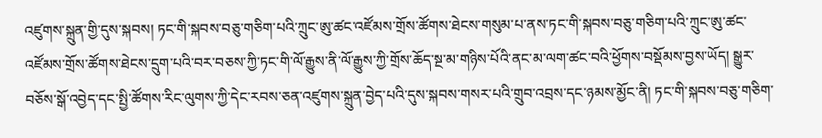འཛུགས་སྐྲུན་གྱི་དུས་སྐབས། ཏང་གི་སྐབས་བཅུ་གཅིག་པའི་ཀྲུང་ཨུ་ཚང་འཛོམས་གྲོས་ཚོགས་ཐེངས་གསུམ་པ་ནས་ཏང་གི་སྐབས་བཅུ་གཅིག་པའི་ཀྲུང་ཨུ་ཚང་འཛོམས་གྲོས་ཚོགས་ཐེངས་དྲུག་པའི་བར་བཅས་ཀྱི་ཏང་གི་ལོ་རྒྱུས་ནི་ལོ་རྒྱུས་ཀྱི་གྲོས་ཆོད་སྔ་མ་གཉིས་པོའི་ནང་མ་ལག་ཚང་བའི་ཕྱོགས་བསྡོམས་བྱས་ཡོད། སྒྱུར་བཅོས་སྒོ་འབྱེད་དང་སྤྱི་ཚོགས་རིང་ལུགས་ཀྱི་དེང་རབས་ཅན་འཛུགས་སྐྲུན་བྱེད་པའི་དུས་སྐབས་གསར་པའི་གྲུབ་འབྲས་དང་ཉམས་མྱོང་ནི། ཏང་གི་སྐབས་བཅུ་གཅིག་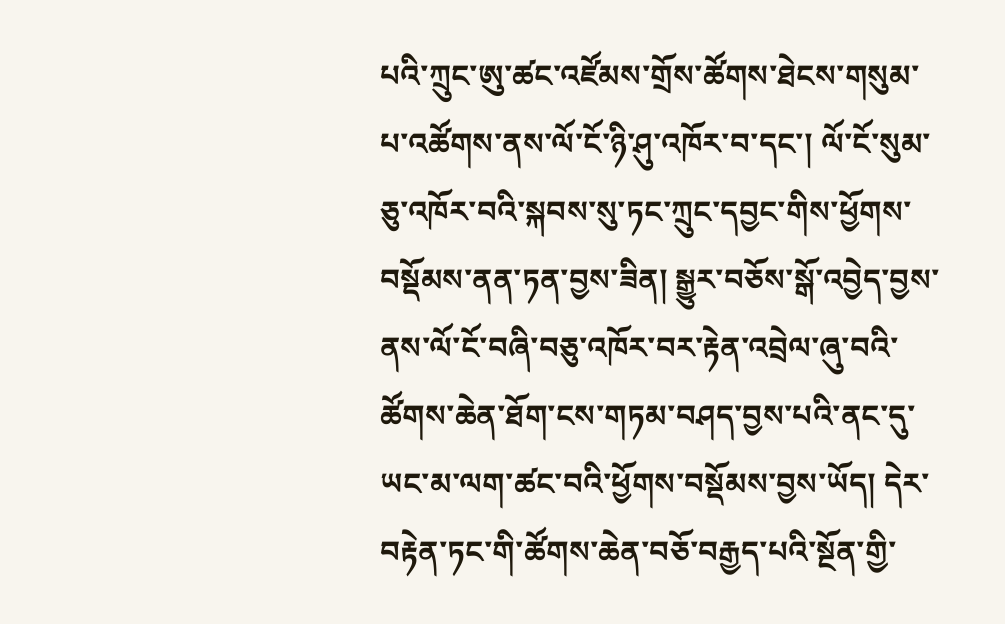པའི་ཀྲུང་ཨུ་ཚང་འཛོམས་གྲོས་ཚོགས་ཐེངས་གསུམ་པ་འཚོགས་ནས་ལོ་ངོ་ཉི་ཤུ་འཁོར་བ་དང་། ལོ་ངོ་སུམ་ཅུ་འཁོར་བའི་སྐབས་སུ་ཏང་ཀྲུང་དབྱང་གིས་ཕྱོགས་བསྡོམས་ནན་ཏན་བྱས་ཟིན། སྒྱུར་བཅོས་སྒོ་འབྱེད་བྱས་ནས་ལོ་ངོ་བཞི་བཅུ་འཁོར་བར་རྟེན་འབྲེལ་ཞུ་བའི་ཚོགས་ཆེན་ཐོག་ངས་གཏམ་བཤད་བྱས་པའི་ནང་དུ་ཡང་མ་ལག་ཚང་བའི་ཕྱོགས་བསྡོམས་བྱས་ཡོད། དེར་བརྟེན་ཏང་གི་ཚོགས་ཆེན་བཅོ་བརྒྱད་པའི་སྔོན་གྱི་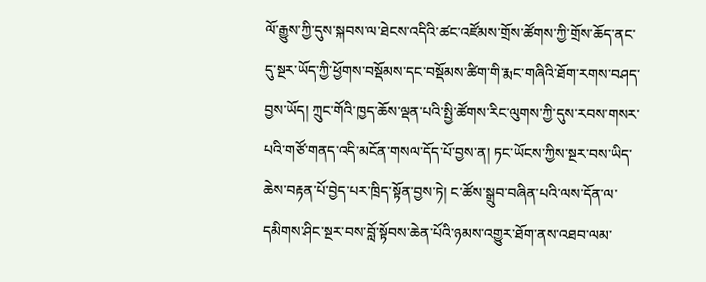ལོ་རྒྱུས་ཀྱི་དུས་སྐབས་ལ་ཐེངས་འདིའི་ཚང་འཛོམས་གྲོས་ཚོགས་ཀྱི་གྲོས་ཆོད་ནང་དུ་སྔར་ཡོད་ཀྱི་ཕྱོགས་བསྡོམས་དང་བསྡོམས་ཚིག་གི་རྨང་གཞིའི་ཐོག་རགས་བཤད་བྱས་ཡོད། ཀྲུང་གོའི་ཁྱད་ཆོས་ལྡན་པའི་སྤྱི་ཚོགས་རིང་ལུགས་ཀྱི་དུས་རབས་གསར་པའི་གཙོ་གནད་འདི་མངོན་གསལ་དོད་པོ་བྱས་ན། ཏང་ཡོངས་ཀྱིས་སྔར་བས་ཡིད་ཆེས་བརྟན་པོ་བྱེད་པར་ཁྲིད་སྟོན་བྱས་ཏེ། ང་ཚོས་སྒྲུབ་བཞིན་པའི་ལས་དོན་ལ་དམིགས་ཤིང་སྔར་བས་བློ་སྟོབས་ཆེན་པོའི་ཉམས་འགྱུར་ཐོག་ནས་འཐབ་ལམ་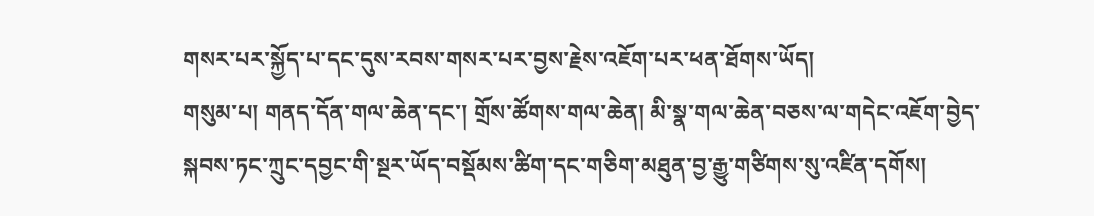གསར་པར་སྐྱོད་པ་དང་དུས་རབས་གསར་པར་བྱས་རྗེས་འཇོག་པར་ཕན་ཐོགས་ཡོད།
གསུམ་པ། གནད་དོན་གལ་ཆེན་དང་། གྲོས་ཚོགས་གལ་ཆེན། མི་སྣ་གལ་ཆེན་བཅས་ལ་གདེང་འཇོག་བྱེད་སྐབས་ཏང་ཀྲུང་དབྱང་གི་སྔར་ཡོད་བསྡོམས་ཚིག་དང་གཅིག་མཐུན་བྱ་རྒྱུ་གཙིགས་སུ་འཛིན་དགོས།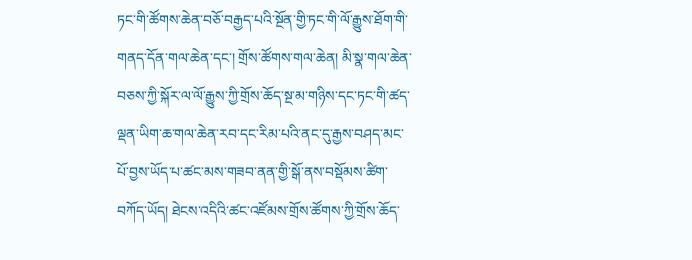ཏང་གི་ཚོགས་ཆེན་བཅོ་བརྒྱད་པའི་སྔོན་གྱི་ཏང་གི་ལོ་རྒྱུས་ཐོག་གི་གནད་དོན་གལ་ཆེན་དང་། གྲོས་ཚོགས་གལ་ཆེན། མི་སྣ་གལ་ཆེན་བཅས་ཀྱི་སྐོར་ལ་ལོ་རྒྱུས་ཀྱི་གྲོས་ཆོད་སྔ་མ་གཉིས་དང་ཏང་གི་ཚད་ལྡན་ཡིག་ཆ་གལ་ཆེན་རབ་དང་རིམ་པའི་ནང་དུ་རྒྱས་བཤད་མང་པོ་བྱས་ཡོད་པ་ཚང་མས་གཟབ་ནན་གྱི་སྒོ་ནས་བསྡོམས་ཚིག་བཀོད་ཡོད། ཐེངས་འདིའི་ཚང་འཛོམས་གྲོས་ཚོགས་ཀྱི་གྲོས་ཆོད་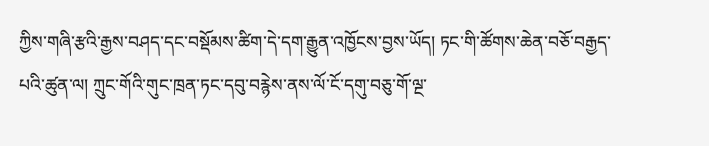ཀྱིས་གཞི་རྩའི་རྒྱས་བཤད་དང་བསྡོམས་ཚིག་དེ་དག་རྒྱུན་འཁྱོངས་བྱས་ཡོད། ཏང་གི་ཚོགས་ཆེན་བཅོ་བརྒྱད་པའི་ཚུན་ལ། ཀྲུང་གོའི་གུང་ཁྲན་ཏང་དབུ་བརྙེས་ནས་ལོ་ངོ་དགུ་བཅུ་གོ་ལྔ་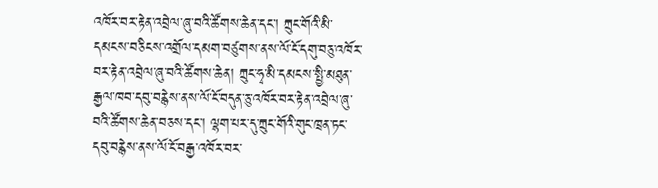འཁོར་བར་རྟེན་འབྲེལ་ཞུ་བའི་ཚོགས་ཆེན་དང་། ཀྲུང་གོའི་མི་དམངས་བཅིངས་འགྲོལ་དམག་བཙུགས་ནས་ལོ་ངོ་དགུ་བཅུ་འཁོར་བར་རྟེན་འབྲེལ་ཞུ་བའི་ཚོགས་ཆེན། ཀྲུང་ཧྭ་མི་དམངས་སྤྱི་མཐུན་རྒྱལ་ཁབ་དབུ་བརྙེས་ནས་ལོ་ངོ་བདུན་ཅུ་འཁོར་བར་རྟེན་འབྲེལ་ཞུ་བའི་ཚོགས་ཆེན་བཅས་དང་། ལྷག་པར་དུ་ཀྲུང་གོའི་གུང་ཁྲན་ཏང་དབུ་བརྙེས་ནས་ལོ་ངོ་བརྒྱ་འཁོར་བར་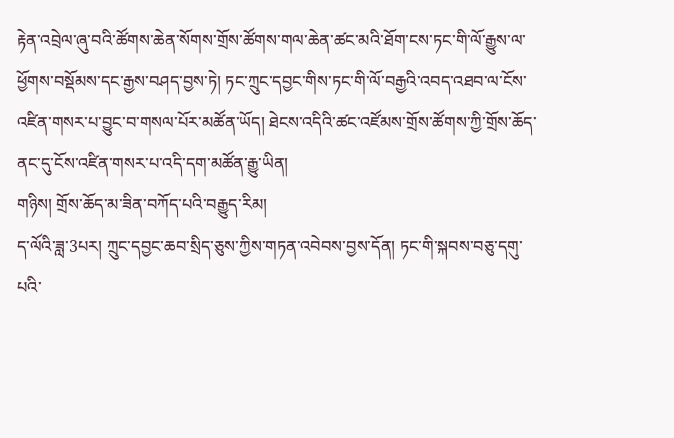རྟེན་འབྲེལ་ཞུ་བའི་ཚོགས་ཆེན་སོགས་གྲོས་ཚོགས་གལ་ཆེན་ཚང་མའི་ཐོག་ངས་ཏང་གི་ལོ་རྒྱུས་ལ་ཕྱོགས་བསྡོམས་དང་རྒྱས་བཤད་བྱས་ཏེ། ཏང་ཀྲུང་དབྱང་གིས་ཏང་གི་ལོ་བརྒྱའི་འབད་འཐབ་ལ་ངོས་འཛིན་གསར་པ་བྱུང་བ་གསལ་པོར་མཚོན་ཡོད། ཐེངས་འདིའི་ཚང་འཛོམས་གྲོས་ཚོགས་ཀྱི་གྲོས་ཆོད་ནང་དུ་ངོས་འཛིན་གསར་པ་འདི་དག་མཚོན་རྒྱུ་ཡིན།
གཉིས། གྲོས་ཆོད་མ་ཟིན་བཀོད་པའི་བརྒྱུད་རིམ།
ད་ལོའི་ཟླ་3པར། ཀྲུང་དབྱང་ཆབ་སྲིད་ཅུས་ཀྱིས་གཏན་འབེབས་བྱས་དོན། ཏང་གི་སྐབས་བཅུ་དགུ་པའི་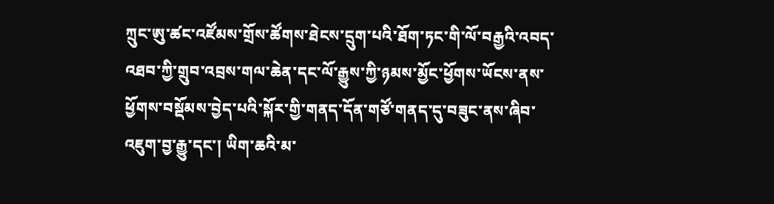ཀྲུང་ཨུ་ཚང་འཛོམས་གྲོས་ཚོགས་ཐེངས་དྲུག་པའི་ཐོག་ཏང་གི་ལོ་བརྒྱའི་འབད་འཐབ་ཀྱི་གྲུབ་འབྲས་གལ་ཆེན་དང་ལོ་རྒྱུས་ཀྱི་ཉམས་མྱོང་ཕྱོགས་ཡོངས་ནས་ཕྱོགས་བསྡོམས་བྱེད་པའི་སྐོར་གྱི་གནད་དོན་གཙོ་གནད་དུ་བཟུང་ནས་ཞིབ་འཇུག་བྱ་རྒྱུ་དང་། ཡིག་ཆའི་མ་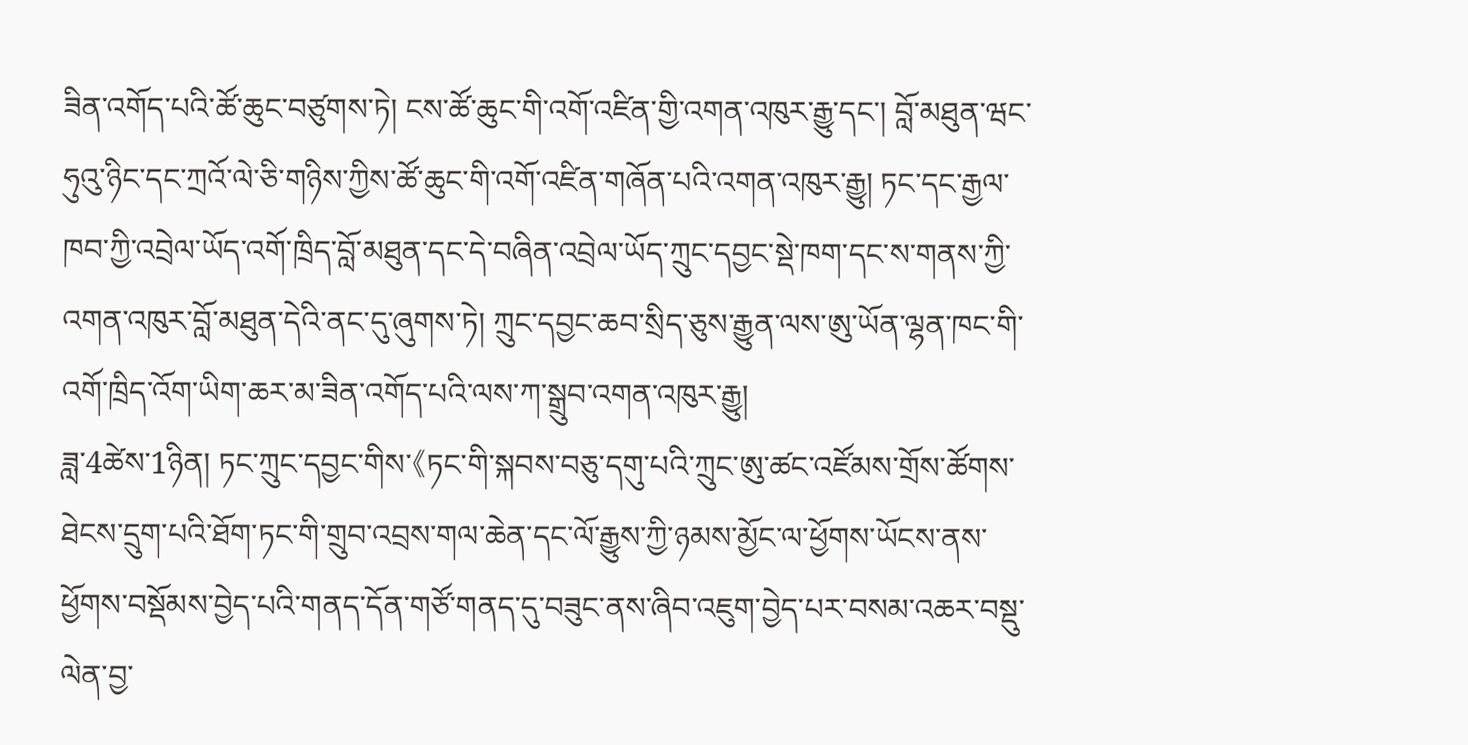ཟིན་འགོད་པའི་ཚོ་ཆུང་བཙུགས་ཏེ། ངས་ཚོ་ཆུང་གི་འགོ་འཛིན་གྱི་འགན་འཁུར་རྒྱུ་དང་། བློ་མཐུན་ཝང་ཧུའུ་ཉིང་དང་ཀྲའོ་ལེ་ཅི་གཉིས་ཀྱིས་ཚོ་ཆུང་གི་འགོ་འཛིན་གཞོན་པའི་འགན་འཁུར་རྒྱུ། ཏང་དང་རྒྱལ་ཁབ་ཀྱི་འབྲེལ་ཡོད་འགོ་ཁྲིད་བློ་མཐུན་དང་དེ་བཞིན་འབྲེལ་ཡོད་ཀྲུང་དབྱང་སྡེ་ཁག་དང་ས་གནས་ཀྱི་འགན་འཁུར་བློ་མཐུན་དེའི་ནང་དུ་ཞུགས་ཏེ། ཀྲུང་དབྱང་ཆབ་སྲིད་ཅུས་རྒྱུན་ལས་ཨུ་ཡོན་ལྷན་ཁང་གི་འགོ་ཁྲིད་འོག་ཡིག་ཆར་མ་ཟིན་འགོད་པའི་ལས་ཀ་སྒྲུབ་འགན་འཁུར་རྒྱུ།
ཟླ་4ཚེས་1ཉིན། ཏང་ཀྲུང་དབྱང་གིས་《ཏང་གི་སྐབས་བཅུ་དགུ་པའི་ཀྲུང་ཨུ་ཚང་འཛོམས་གྲོས་ཚོགས་ཐེངས་དྲུག་པའི་ཐོག་ཏང་གི་གྲུབ་འབྲས་གལ་ཆེན་དང་ལོ་རྒྱུས་ཀྱི་ཉམས་མྱོང་ལ་ཕྱོགས་ཡོངས་ནས་ཕྱོགས་བསྡོམས་བྱེད་པའི་གནད་དོན་གཙོ་གནད་དུ་བཟུང་ནས་ཞིབ་འཇུག་བྱེད་པར་བསམ་འཆར་བསྡུ་ལེན་བྱ་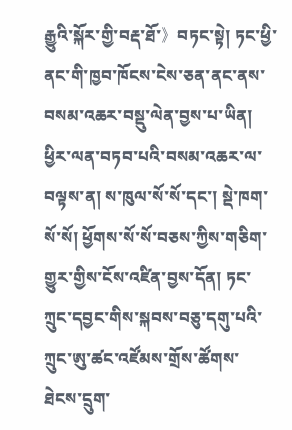རྒྱུའི་སྐོར་གྱི་བརྡ་ཐོ་》བཏང་སྟེ། ཏང་ཕྱི་ནང་གི་ཁྱབ་ཁོངས་ངེས་ཅན་ནང་ནས་བསམ་འཆར་བསྡུ་ལེན་བྱས་པ་ཡིན།
ཕྱིར་ལན་བཏབ་པའི་བསམ་འཆར་ལ་བལྟས་ན། ས་ཁུལ་སོ་སོ་དང་། སྡེ་ཁག་སོ་སོ། ཕྱོགས་སོ་སོ་བཅས་ཀྱིས་གཅིག་གྱུར་གྱིས་ངོས་འཛིན་བྱས་དོན། ཏང་ཀྲུང་དབྱང་གིས་སྐབས་བཅུ་དགུ་པའི་ཀྲུང་ཨུ་ཚང་འཛོམས་གྲོས་ཚོགས་ཐེངས་དྲུག་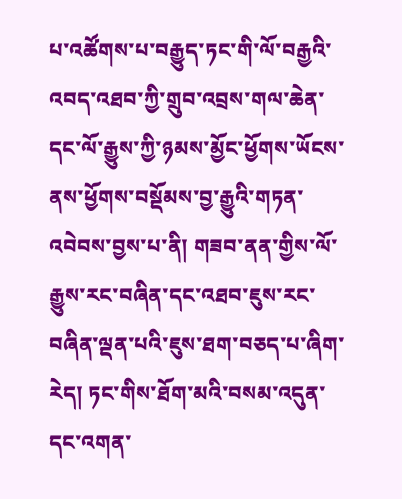པ་འཚོགས་པ་བརྒྱུད་ཏང་གི་ལོ་བརྒྱའི་འབད་འཐབ་ཀྱི་གྲུབ་འབྲས་གལ་ཆེན་དང་ལོ་རྒྱུས་ཀྱི་ཉམས་མྱོང་ཕྱོགས་ཡོངས་ནས་ཕྱོགས་བསྡོམས་བྱ་རྒྱུའི་གཏན་འབེབས་བྱས་པ་ནི། གཟབ་ནན་གྱིས་ལོ་རྒྱུས་རང་བཞིན་དང་འཐབ་ཇུས་རང་བཞིན་ལྡན་པའི་ཇུས་ཐག་བཅད་པ་ཞིག་རེད། ཏང་གིས་ཐོག་མའི་བསམ་འདུན་དང་འགན་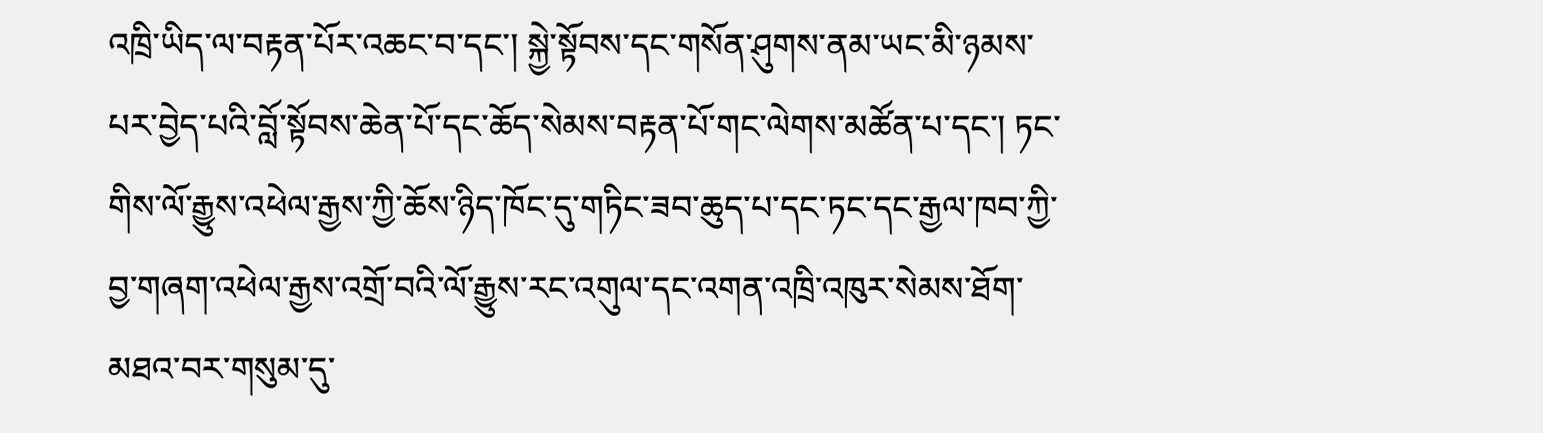འཁྲི་ཡིད་ལ་བརྟན་པོར་འཆང་བ་དང་། སྐྱེ་སྟོབས་དང་གསོན་ཤུགས་ནམ་ཡང་མི་ཉམས་པར་བྱེད་པའི་བློ་སྟོབས་ཆེན་པོ་དང་ཆོད་སེམས་བརྟན་པོ་གང་ལེགས་མཚོན་པ་དང་། ཏང་གིས་ལོ་རྒྱུས་འཕེལ་རྒྱས་ཀྱི་ཆོས་ཉིད་ཁོང་དུ་གཏིང་ཟབ་ཆུད་པ་དང་ཏང་དང་རྒྱལ་ཁབ་ཀྱི་བྱ་གཞག་འཕེལ་རྒྱས་འགྲོ་བའི་ལོ་རྒྱུས་རང་འགུལ་དང་འགན་འཁྲི་འཁུར་སེམས་ཐོག་མཐའ་བར་གསུམ་དུ་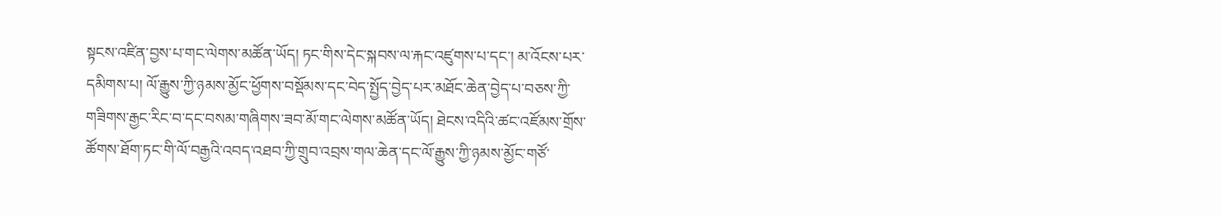སྟངས་འཛིན་བྱས་པ་གང་ལེགས་མཚོན་ཡོད། ཏང་གིས་དེང་སྐབས་ལ་རྐང་འཛུགས་པ་དང་། མ་འོངས་པར་དམིགས་པ། ལོ་རྒྱུས་ཀྱི་ཉམས་མྱོང་ཕྱོགས་བསྡོམས་དང་བེད་སྤྱོད་བྱེད་པར་མཐོང་ཆེན་བྱེད་པ་བཅས་ཀྱི་གཟིགས་རྒྱང་རིང་བ་དང་བསམ་གཞིགས་ཟབ་མོ་གང་ལེགས་མཚོན་ཡོད། ཐེངས་འདིའི་ཚང་འཛོམས་གྲོས་ཚོགས་ཐོག་ཏང་གི་ལོ་བརྒྱའི་འབད་འཐབ་ཀྱི་གྲུབ་འབྲས་གལ་ཆེན་དང་ལོ་རྒྱུས་ཀྱི་ཉམས་མྱོང་གཙོ་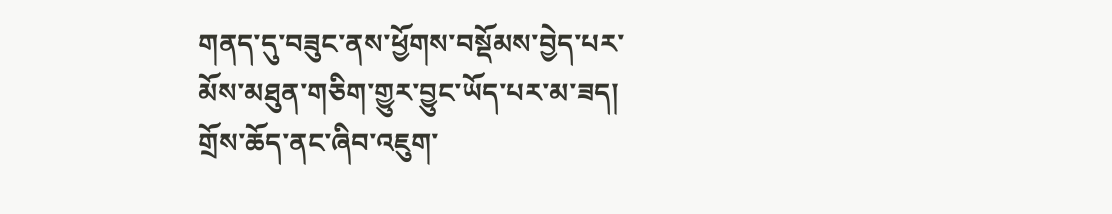གནད་དུ་བཟུང་ནས་ཕྱོགས་བསྡོམས་བྱེད་པར་མོས་མཐུན་གཅིག་གྱུར་བྱུང་ཡོད་པར་མ་ཟད། གྲོས་ཆོད་ནང་ཞིབ་འཇུག་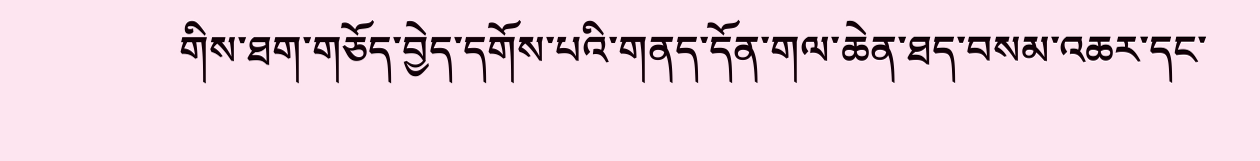གིས་ཐག་གཅོད་བྱེད་དགོས་པའི་གནད་དོན་གལ་ཆེན་ཐད་བསམ་འཆར་དང་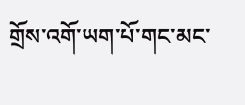གྲོས་འགོ་ཡག་པོ་གང་མང་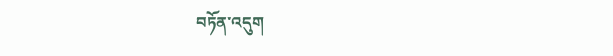བཏོན་འདུག